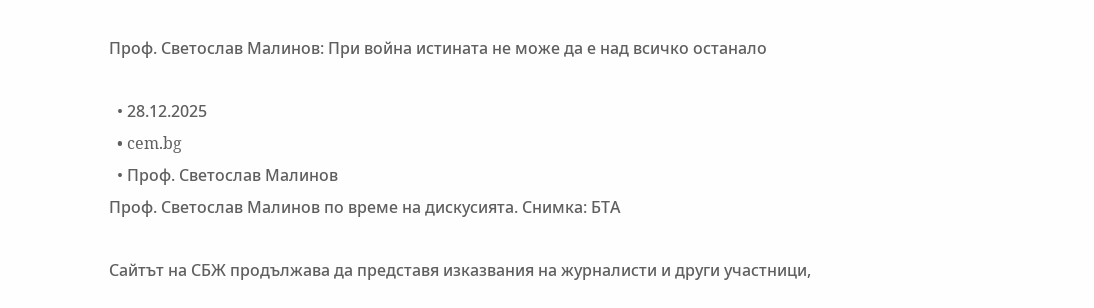Проф. Светослав Малинов: При война истината не може да е над всичко останало

  • 28.12.2025
  • cem.bg
  • Проф. Светослав Малинов
Проф. Светослав Малинов по време на дискусията. Снимка: БТА

Сайтът на СБЖ продължава да представя изказвания на журналисти и други участници,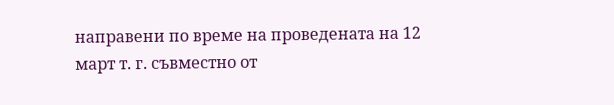направени по време на проведената на 12 март т. г. съвместно от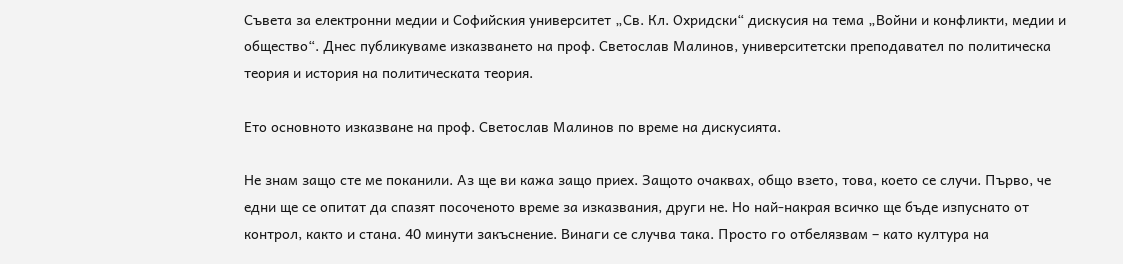Съвета за електронни медии и Софийския университет „Св. Кл. Охридски“ дискусия на тема „Войни и конфликти, медии и общество“. Днес публикуваме изказването на проф. Светослав Малинов, университетски преподавател по политическа теория и история на политическата теория.

Ето основното изказване на проф. Светослав Малинов по време на дискусията.

Не знам защо сте ме поканили. Аз ще ви кажа защо приех. Защото очаквах, общо взето, това, което се случи. Първо, че едни ще се опитат да спазят посоченото време за изказвания, други не. Но най-накрая всичко ще бъде изпуснато от контрол, както и стана. 40 минути закъснение. Винаги се случва така. Просто го отбелязвам – като култура на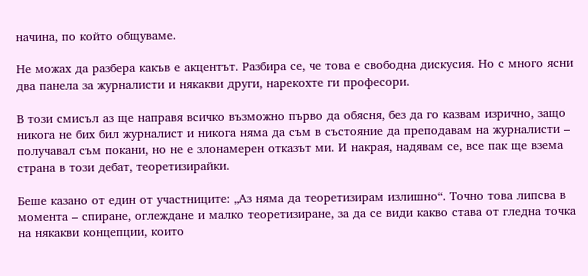начина, по който общуваме.

Не можах да разбера какъв е акцентът. Разбира се, че това е свободна дискусия. Но с много ясни два панела за журналисти и някакви други, нарекохте ги професори.

В този смисъл аз ще направя всичко възможно първо да обясня, без да го казвам изрично, защо никога не бих бил журналист и никога няма да съм в състояние да преподавам на журналисти – получавал съм покани, но не е злонамерен отказът ми. И накрая, надявам се, все пак ще взема страна в този дебат, теоретизирайки.

Беше казано от един от участниците: „Аз няма да теоретизирам излишно“. Точно това липсва в момента – спиране, оглеждане и малко теоретизиране, за да се види какво става от гледна точка на някакви концепции, които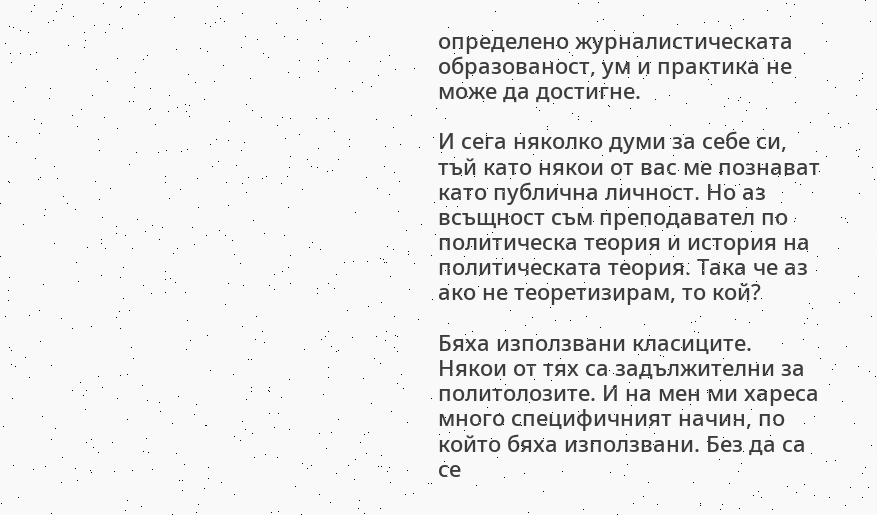определено журналистическата образованост, ум и практика не може да достигне.

И сега няколко думи за себе си, тъй като някои от вас ме познават като публична личност. Но аз всъщност съм преподавател по политическа теория и история на политическата теория. Така че аз ако не теоретизирам, то кой?

Бяха използвани класиците. Някои от тях са задължителни за политолозите. И на мен ми хареса много специфичният начин, по който бяха използвани. Без да са се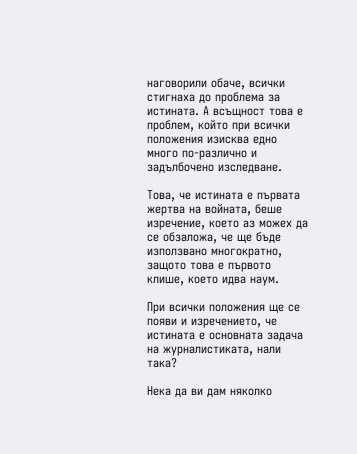наговорили обаче, всички стигнаха до проблема за истината. А всъщност това е проблем, който при всички положения изисква едно много по-различно и задълбочено изследване.

Това, че истината е първата жертва на войната, беше изречение, което аз можех да се обзаложа, че ще бъде използвано многократно, защото това е първото клише, което идва наум.

При всички положения ще се появи и изречението, че истината е основната задача на журналистиката, нали така?

Нека да ви дам няколко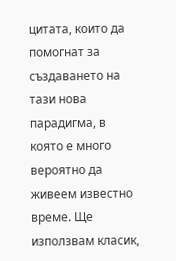цитата, които да помогнат за създаването на тази нова парадигма, в която е много вероятно да живеем известно време. Ще използвам класик,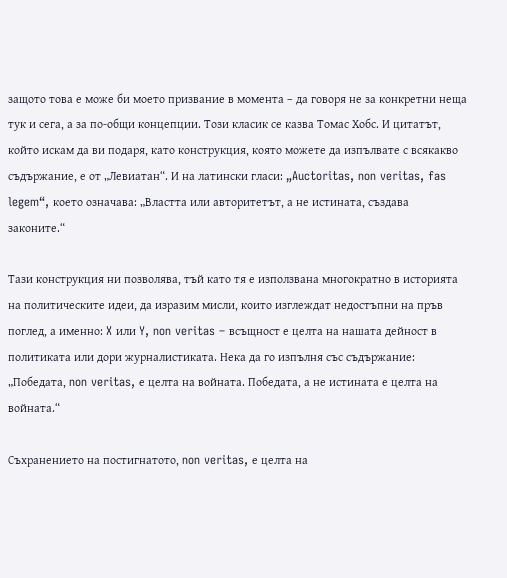защото това е може би моето призвание в момента – да говоря не за конкретни неща тук и сега, а за по-общи концепции. Този класик се казва Томас Хобс. И цитатът, който искам да ви подаря, като конструкция, която можете да изпълвате с всякакво съдържание, е от „Левиатан“. И на латински гласи: „Auctoritas, non veritas, fas legem“, което означава: „Властта или авторитетът, а не истината, създава законите.“

Тази конструкция ни позволява, тъй като тя е използвана многократно в историята на политическите идеи, да изразим мисли, които изглеждат недостъпни на пръв поглед, а именно: X или Y, non veritas – всъщност е целта на нашата дейност в политиката или дори журналистиката. Нека да го изпълня със съдържание: „Победата, non veritas, е целта на войната. Победата, а не истината е целта на войната.“

Съхранението на постигнатото, non veritas, е целта на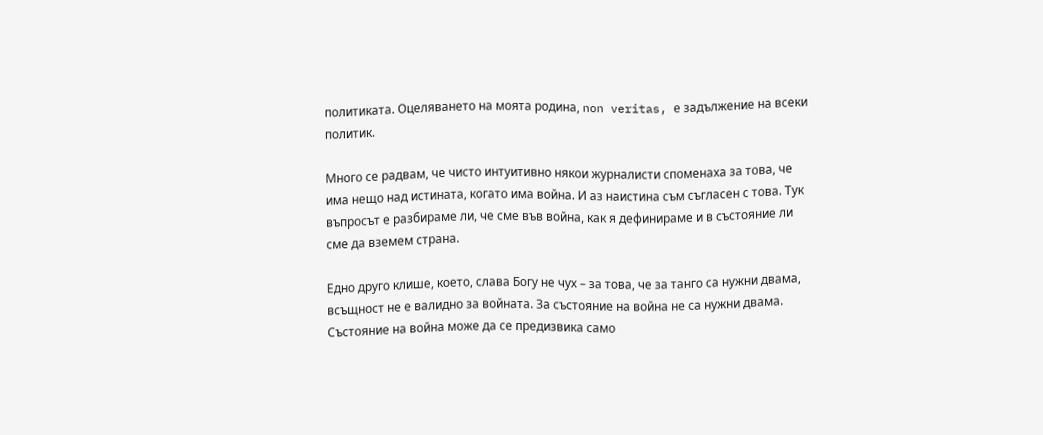политиката. Оцеляването на моята родина, non veritas, е задължение на всеки политик.

Много се радвам, че чисто интуитивно някои журналисти споменаха за това, че има нещо над истината, когато има война. И аз наистина съм съгласен с това. Тук въпросът е разбираме ли, че сме във война, как я дефинираме и в състояние ли сме да вземем страна.

Едно друго клише, което, слава Богу не чух – за това, че за танго са нужни двама, всъщност не е валидно за войната. За състояние на война не са нужни двама. Състояние на война може да се предизвика само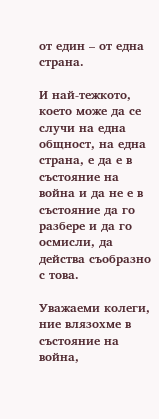от един – от една страна.

И най-тежкото, което може да се случи на една общност, на една страна, е да е в състояние на война и да не е в състояние да го разбере и да го осмисли, да действа съобразно с това.

Уважаеми колеги, ние влязохме в състояние на война,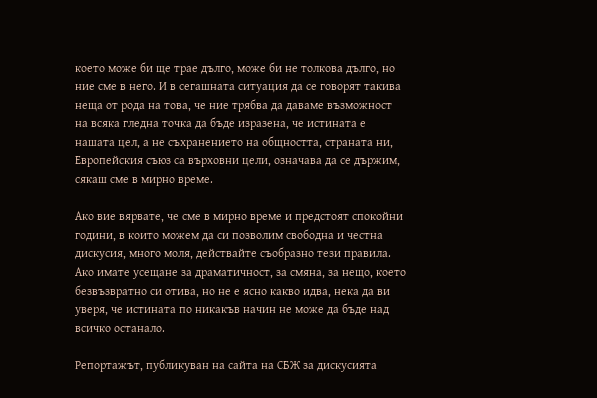което може би ще трае дълго, може би не толкова дълго, но ние сме в него. И в сегашната ситуация да се говорят такива неща от рода на това, че ние трябва да даваме възможност на всяка гледна точка да бъде изразена, че истината е нашата цел, а не съхранението на общността, страната ни, Европейския съюз са върховни цели, означава да се държим, сякаш сме в мирно време.

Ако вие вярвате, че сме в мирно време и предстоят спокойни години, в които можем да си позволим свободна и честна дискусия, много моля, действайте съобразно тези правила. Ако имате усещане за драматичност, за смяна, за нещо, което безвъзвратно си отива, но не е ясно какво идва, нека да ви уверя, че истината по никакъв начин не може да бъде над всичко останало.

Репортажът, публикуван на сайта на СБЖ за дискусията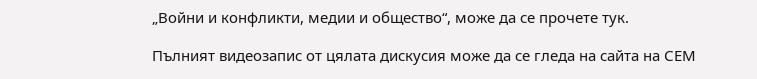„Войни и конфликти, медии и общество“, може да се прочете тук.

Пълният видеозапис от цялата дискусия може да се гледа на сайта на СЕМ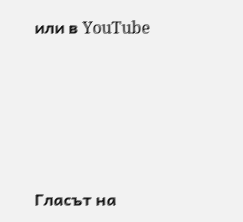или в YouTube





Гласът на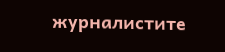журналистите